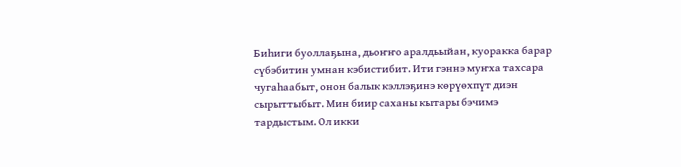Биһиги буоллаҕына, дьоҥҥо аралдьыйан, куоракка барар сүбэбитин умнан кэбистибит. Ити гэннэ муҥха тахсара чугаһаабыт, онон балык кэллэҕинэ көрүөхпүт диэн сырыттыбыт. Мин биир саханы кытары бэчимэ тардыстым. Ол икки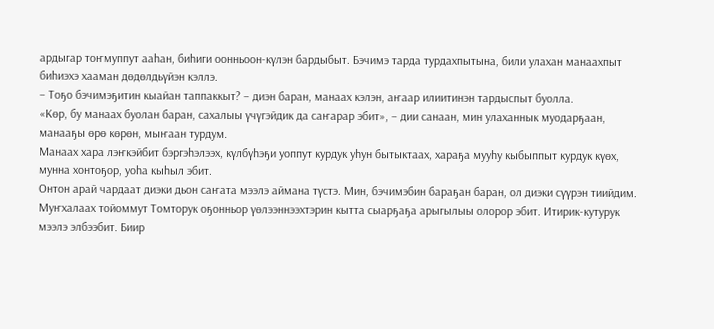ардыгар тоҥмуппут ааһан, биһиги оонньоон-күлэн бардыбыт. Бэчимэ тарда турдахпытына, били улахан манаахпыт биһиэхэ хааман дөдөлдьүйэн кэллэ.
– Тоҕо бэчимэҕитин кыайан таппаккыт? – диэн баран, манаах кэлэн, аҥаар илиитинэн тардыспыт буолла.
«Көр, бу манаах буолан баран, сахалыы үчүгэйдик да саҥарар эбит», – дии санаан, мин улаханнык муодарҕаан, манааҕы өрө көрөн, мыҥаан турдум.
Манаах хара лэҥкэйбит бэргэһэлээх, күлбүһэҕи уоппут курдук уһун бытыктаах, хараҕа мууһу кыбыппыт курдук күөх, мунна хонтоҕор, уоһа кыһыл эбит.
Онтон арай чардаат диэки дьон саҥата мээлэ аймана түстэ. Мин, бэчимэбин бараҕан баран, ол диэки сүүрэн тиийдим. Муҥхалаах тойоммут Томторук оҕонньор үөлээннээхтэрин кытта сыарҕаҕа арыгылыы олорор эбит. Итирик-кутурук мээлэ элбээбит. Биир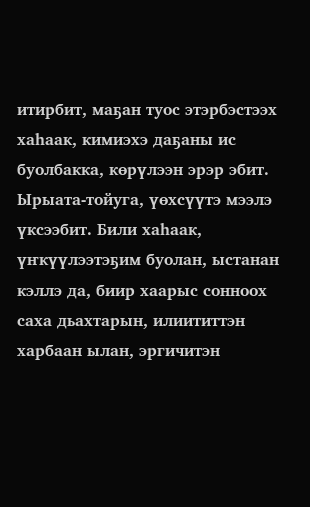итирбит, маҕан туос этэрбэстээх хаһаак, кимиэхэ даҕаны ис буолбакка, көрүлээн эрэр эбит. Ырыата-тойуга, үөхсүүтэ мээлэ үксээбит. Били хаһаак, үҥкүүлээтэҕим буолан, ыстанан кэллэ да, биир хаарыс сонноох саха дьахтарын, илиититтэн харбаан ылан, эргичитэн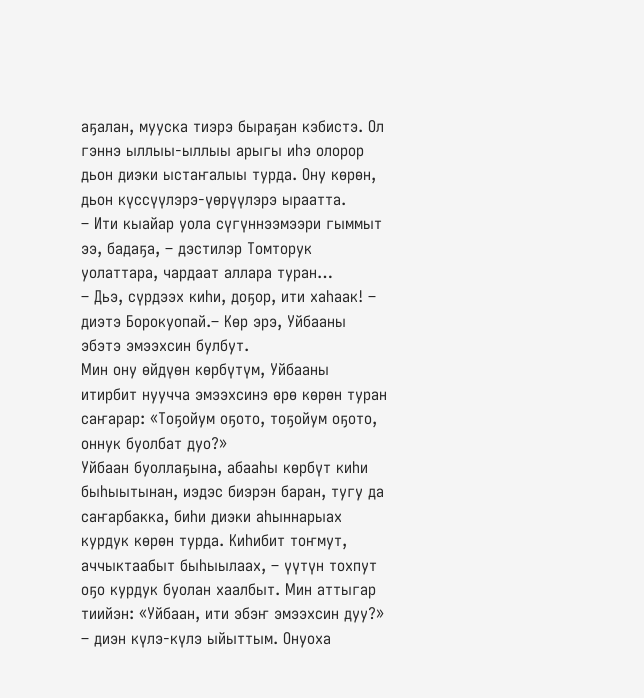аҕалан, мууска тиэрэ быраҕан кэбистэ. Ол гэннэ ыллыы-ыллыы арыгы иһэ олорор дьон диэки ыстаҥалыы турда. Ону көрөн, дьон күссүүлэрэ-үөрүүлэрэ ыраатта.
– Ити кыайар уола сүгүннээмээри гыммыт ээ, бадаҕа, – дэстилэр Томторук уолаттара, чардаат аллара туран…
– Дьэ, сүрдээх киһи, доҕор, ити хаһаак! – диэтэ Борокуопай.– Көр эрэ, Уйбааны эбэтэ эмээхсин булбут.
Мин ону өйдүөн көрбүтүм, Уйбааны итирбит нуучча эмээхсинэ өрө көрөн туран саҥарар: «Тоҕойум оҕото, тоҕойум оҕото, оннук буолбат дуо?»
Уйбаан буоллаҕына, абааһы көрбүт киһи быһыытынан, иэдэс биэрэн баран, тугу да саҥарбакка, биһи диэки аһыннарыах курдук көрөн турда. Киһибит тоҥмут, аччыктаабыт быһыылаах, – үүтүн тохпут оҕо курдук буолан хаалбыт. Мин аттыгар тиийэн: «Уйбаан, ити эбэҥ эмээхсин дуу?» – диэн күлэ-күлэ ыйыттым. Онуоха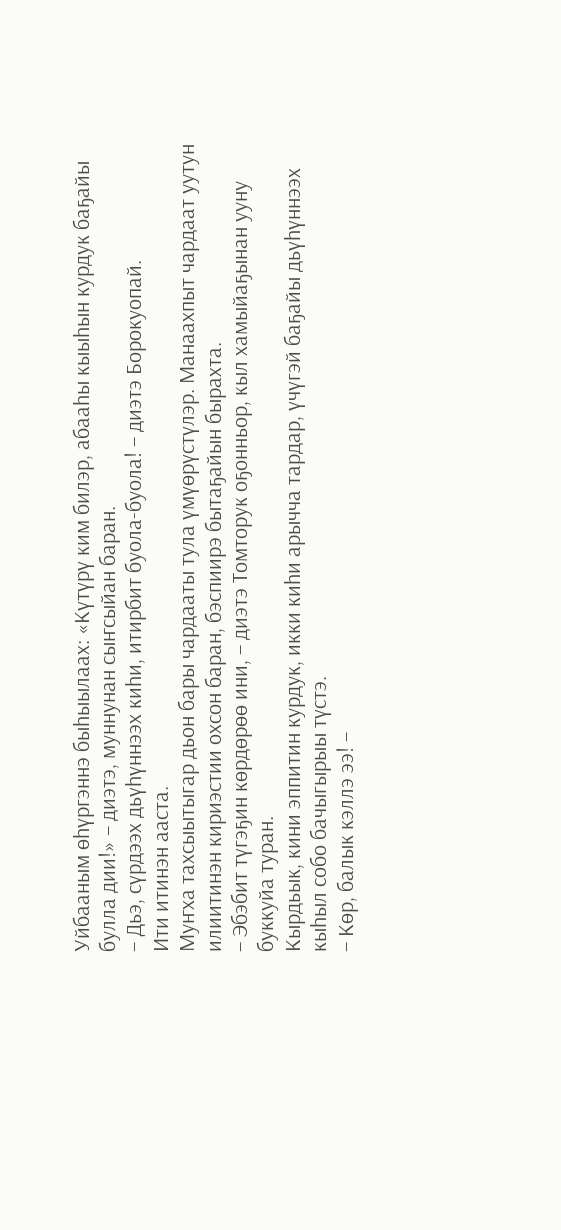Уйбааным өһүргэннэ быһыылаах: «Күтүрү ким билэр, абааһы кыыһын курдук баҕайы булла дии!» – диэтэ, муннунан сыҥсыйан баран.
– Дьэ, сүрдээх дьүһүннээх киһи, итирбит буола-буола! – диэтэ Борокуопай.
Ити итинэн ааста.
Муҥха тахсыытыгар дьон бары чардааты тула үмүөрүстүлэр. Манаахпыт чардаат уутун илиитинэн кириэстии охсон баран, бэспиирэ бытаҕайын бырахта.
– Эбэбит түгэҕин көрдөрөө ини, – диэтэ Томторук оҕонньор, кыл хамыйаҕынан ууну буккуйа туран.
Кырдьык, кини эппитин курдук, икки киһи арычча тардар, үчүгэй баҕайы дьүһүннээх кыһыл собо бачыгырыы түстэ.
– Көр, балык кэллэ ээ! –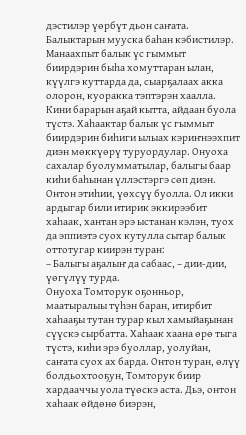дэстилэр үөрбүт дьон саҥата.
Балыктарын мууска баһан кэбистилэр. Манаахпыт балык үс гыммыт биирдэрин быһа хомуттаран ылан, күүлгэ куттарда да, сыарҕалаах акка олорон, куоракка тэптэрэн хаалла. Кини барарын аҕай кытта, айдаан буола түстэ. Хаһаактар балык үс гыммыт биирдэрин биһиги ылыах кэриҥнээхпит диэн мөккүөрү туруордулар. Онуоха сахалар буолумматылар, балыгы баар киһи баһынан үллэстэргэ сөп диэн. Онтон этиһии, үөхсүү буолла. Ол икки ардыгар били итирик эккирээбит хаһаак, хантан эрэ ыстанан кэлэн, туох да эппиэтэ суох кутулла сытар балык оттотугар киирэн туран:
– Балыгы аҕалыҥ да сабаас, – дии-дии, үөгүлүү турда.
Онуоха Томторук оҕонньор, маатыралыы түһэн баран, итирбит хаһааҕы тутан турар кыл хамыйаҕынан сүүскэ сырбатта. Хаһаак хаана өрө тыга түстэ, киһи эрэ буоллар, уолуйан, саҥата суох ах барда. Онтон туран, өлүү болдьохтооҕун, Томторук биир хардааччы уола түөскэ аста. Дьэ, онтон хаһаак өйдөнө биэрэн,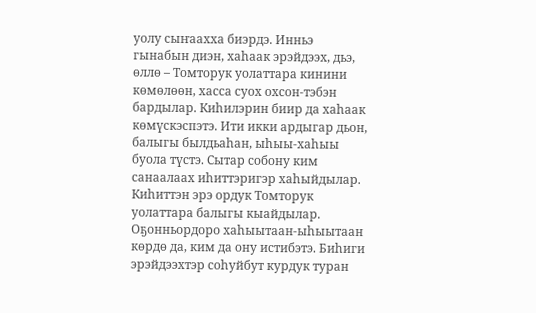уолу сыҥаахха биэрдэ. Инньэ гынабын диэн, хаһаак эрэйдээх, дьэ, өллө – Томторук уолаттара кинини көмөлөөн, хасса суох охсон-тэбэн бардылар. Киһилэрин биир да хаһаак көмүскэспэтэ. Ити икки ардыгар дьон, балыгы былдьаһан, ыһыы-хаһыы буола түстэ. Сытар собону ким санаалаах иһиттэригэр хаһыйдылар. Киһиттэн эрэ ордук Томторук уолаттара балыгы кыайдылар. Оҕонньордоро хаһыытаан-ыһыытаан көрдө да, ким да ону истибэтэ. Биһиги эрэйдээхтэр соһуйбут курдук туран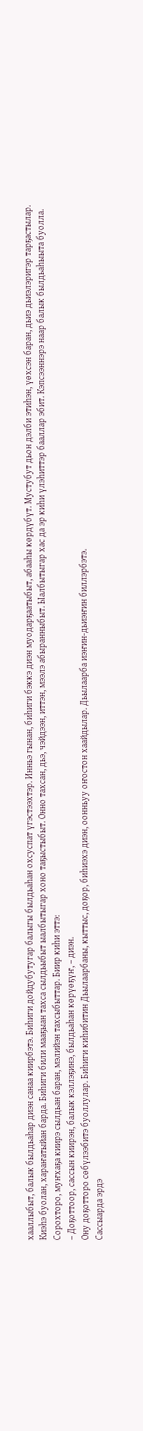хааллыбыт, балык былдьаһар диэн санаа киирбэтэ. Биһиги дойдубутугар балыгы былдьаһан охсуспат үгэстээхтэр. Инньэ гынан, биһиги бэккэ диэн муодарҕаатыбыт, абааһы көрдүбүт. Мустубут дьон дэлби этиһэн, үөхсэн баран, дьиэ дьиэлэригэр тарҕастылар. Киэһэ буолан, хараҥатыйан барда. Биһиги били мааҕыан тахса сылдьыбыт ыалбытыгар хоно таҕыстыбыт. Онно тахсан, дьэ, чэйдээн, иттэн, мээлэ абыранныбыт. Ыалбытыгар хас да эр киһи үлэһиттэр бааллар эбит. Кэпсээннэрэ наар балык былдьаһыыта буолла. Сорохторо, муҥхаҕа киирэ сылдьан баран, мэлийэн тахсыбыттар. Биир киһи эттэ:
– Доҕоттоор, сассын киирэн, балык кэллэҕинэ, былдьаһан көрүөҕүҥ, – диэн.
Ону доҕотторо сөбүлээбитэ буоллулар. Биһиги киһибитин Дьылаарбаны, кыттыс, доҕор, биһиэхэ диэн, оонньуу оҥостон хаайдылар. Дьылаарба иэҥин-дьиэҥин биллэрбэтэ.
Сассыарда эрдэ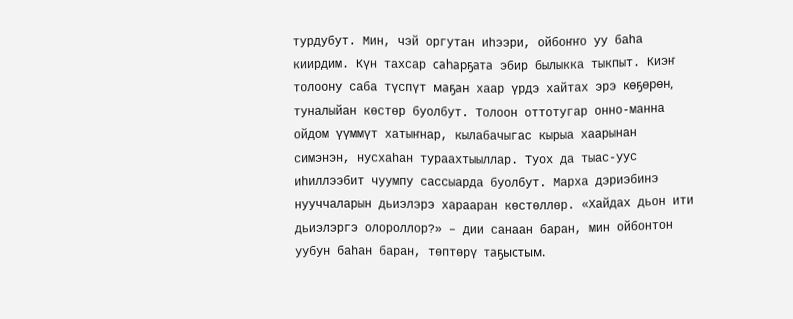турдубут. Мин, чэй оргутан иһээри, ойбоҥҥо уу баһа киирдим. Күн тахсар саһарҕата эбир былыкка тыкпыт. Киэҥ толоону саба түспүт маҕан хаар үрдэ хайтах эрэ көҕөрөн, туналыйан көстөр буолбут. Толоон оттотугар онно-манна ойдом үүммүт хатыҥнар, кылабачыгас кырыа хаарынан симэнэн, нусхаһан тураахтыыллар. Туох да тыас-уус иһиллээбит чуумпу сассыарда буолбут. Марха дэриэбинэ нууччаларын дьиэлэрэ харааран көстөллөр. «Хайдах дьон ити дьиэлэргэ олороллор?» – дии санаан баран, мин ойбонтон уубун баһан баран, төптөрү таҕыстым.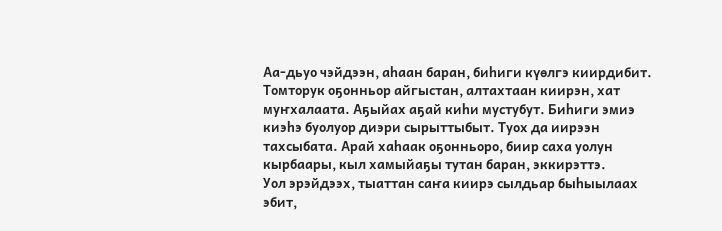Аа-дьуо чэйдээн, аһаан баран, биһиги күөлгэ киирдибит. Томторук оҕонньор айгыстан, алтахтаан киирэн, хат муҥхалаата. Аҕыйах аҕай киһи мустубут. Биһиги эмиэ киэһэ буолуор диэри сырыттыбыт. Туох да иирээн тахсыбата. Арай хаһаак оҕонньоро, биир саха уолун кырбаары, кыл хамыйаҕы тутан баран, эккирэттэ.
Уол эрэйдээх, тыаттан саҥа киирэ сылдьар быһыылаах эбит,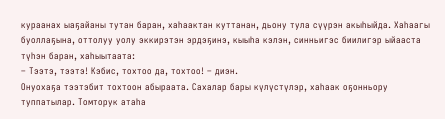кураанах ыаҕайаны тутан баран, хаһаактан куттанан, дьону тула сүүрэн акыһыйда. Хаһаагы буоллаҕына, оттолуу уолу эккирэтэн эрдэҕинэ, кыыһа кэлэн, синньигэс биилигэр ыйааста түһэн баран, хаһыытаата:
– Тээтэ, тээтэ! Кэбис, тохтоо да, тохтоо! – диэн.
Онуохаҕа тээтэбит тохтоон абыраата. Сахалар бары күлүстүлэр, хаһаак оҕонньору туппатылар. Томторук атаһа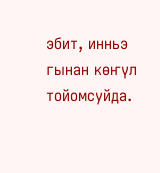эбит, инньэ гынан көҥүл тойомсуйда.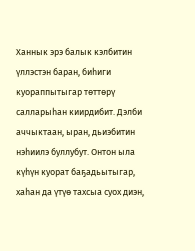Ханнык эрэ балык кэлбитин үллэстэн баран, биһиги куораппытыгар төттөрү салларыһан киирдибит. Дэлби аччыктаан, ыран, дьиэбитин нэһиилэ буллубут. Онтон ыла күһүн куорат баҕадьытыгар, хаһан да үтүө тахсыа суох диэн,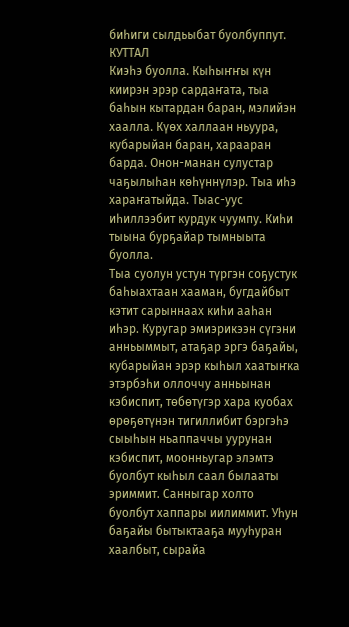биһиги сылдьыбат буолбуппут.
КУТТАЛ
Киэһэ буолла. Кыһыҥҥы күн киирэн эрэр сардаҥата, тыа баһын кытардан баран, мэлийэн хаалла. Күөх халлаан ньуура, кубарыйан баран, харааран барда. Онон-манан сулустар чаҕылыһан көһүннүлэр. Тыа иһэ хараҥатыйда. Тыас-уус иһиллээбит курдук чуумпу. Киһи тыына бурҕайар тымныыта буолла.
Тыа суолун устун түргэн соҕустук баһыахтаан хааман, бугдайбыт кэтит сарыннаах киһи ааһан иһэр. Куругар эмиэрикээн сүгэни анньыммыт, атаҕар эргэ баҕайы, кубарыйан эрэр кыһыл хаатыҥка этэрбэһи оллоччу анньынан кэбиспит, төбөтүгэр хара куобах өрөҕөтүнэн тигиллибит бэргэһэ сыыһын ньаппаччы уурунан кэбиспит, моонньугар элэмтэ буолбут кыһыл саал былааты эриммит. Санныгар холто буолбут хаппары иилиммит. Уһун баҕайы бытыктааҕа мууһуран хаалбыт, сырайа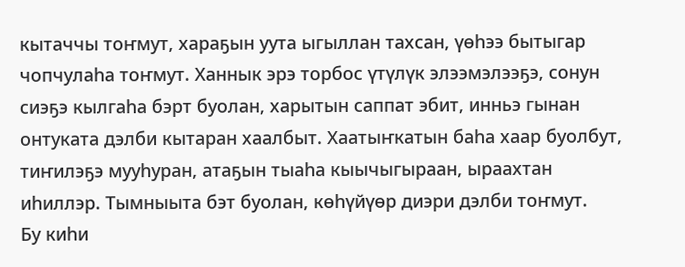кытаччы тоҥмут, хараҕын уута ыгыллан тахсан, үөһээ бытыгар чопчулаһа тоҥмут. Ханнык эрэ торбос үтүлүк элээмэлээҕэ, сонун сиэҕэ кылгаһа бэрт буолан, харытын саппат эбит, инньэ гынан онтуката дэлби кытаран хаалбыт. Хаатыҥкатын баһа хаар буолбут, тиҥилэҕэ мууһуран, атаҕын тыаһа кыычыгыраан, ыраахтан иһиллэр. Тымныыта бэт буолан, көһүйүөр диэри дэлби тоҥмут.
Бу киһи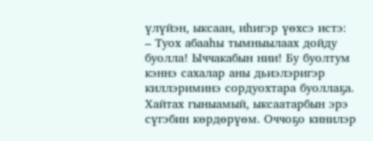үлүйэн, ыксаан, иһигэр үөхсэ истэ:
– Туох абааһы тымныылаах дойду буолла! Ыччакабын нии! Бу буолтум кэннэ сахалар аны дьиэлэригэр киллэриминэ сордуохтара буоллаҕа. Хайтах гыныамый, ыксаатарбын эрэ сүгэбин көрдөрүөм. Оччоҕо кинилэр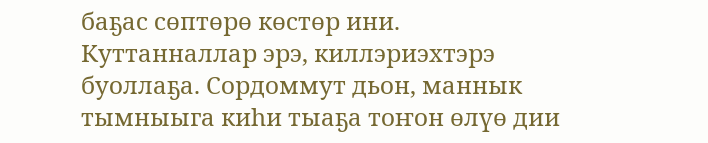баҕас сөптөрө көстөр ини. Куттанналлар эрэ, киллэриэхтэрэ буоллаҕа. Сордоммут дьон, маннык тымныыга киһи тыаҕа тоҥон өлүө дии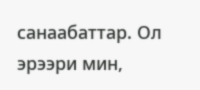санаабаттар. Ол эрээри мин,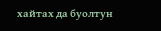хайтах да буолтун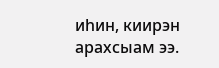иһин, киирэн арахсыам ээ.